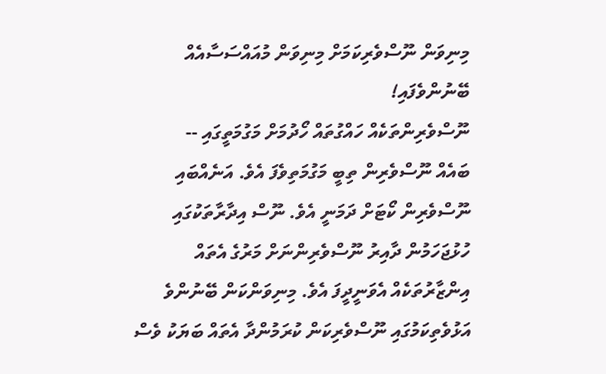މިނިވަން ނޫސްވެރިކަމަށް މިނިވަން މުއައްސަސާއެއް ބޭނުންވެފައި!
ނޫސްވެރިންތަކެއް ހައްގުތައް ހޯދުމަށް މަގުމަތީގައި --
ބައެއް ނޫސްވެރިން ތިބީ މަގުމަތިވެފަ އެވެ. އަނެއްބައި ނޫސްވެރިން ކޯޓަށް ދަމަނީ އެވެ. ނޫސް އިދާރާތަކުގައި ހުޅުޖަހަމުން ދާއިރު ނޫސްވެރިންނަށް މަރުގެ އެތައް އިންޒާރުތަކެއް އެވަނީދީފަ އެވެ. މިނިވަންކަން ބޭނުންވެ އަޅުވެތިކަމުގައި ނޫސްވެރިކަން ކުރަމުންދާ އެތައް ބަޔަކު ވެސް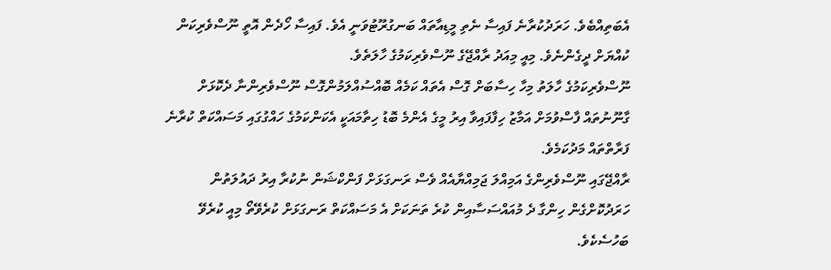އެބަތިއްބެވެ. ހަރަދުކުރާނެ ފައިސާ ނެތި މީޑިއާތައް ބަނގުރޫޓުވަނީ އެވެ. ފައިސާ ހޯދެން އޮތީ ނޫސްވެރިކަން ކުއްޔަށް ދީގެންނެވެ. މިއީ މިއަދު ރާއްޖޭގެ ނޫސްވެރިކަމުގެ ހާލަތެވެ.
ނޫސްވެރިކަމުގެ ހާލަތު މިހާ ހިސާބަށް ގޮސް އެތައް ކަމެއް ބޮއްސުއްލަމުންގޮސް ނޫސްވެރިންނާ ދެކޮޅަށް ގާނޫނުތައް ފާސްވުމަށް އަމާޒު ހިފާފައިވާ އިރު މީގެ އެންމެ ބޮޑު ހިތާމައަކީ އެކަންކަމުގެ ހައްގުގައި މަސައްކަތް ކުރާނެ ފަރާތްތައް މަދުކަމެވެ.
ރާއްޖޭގައި ނޫސްވެރިންގެ އަމިއްލަ ޖަމިއްޔާއެއް ވެސް ރަނގަޅަށް ފަންކްޝަން ނުކުރާ އިރު ދައުލަތުން ހަރަދުކޮށްގެން ހިންގާ ދެ މުއައްސަސާއިން ކުރެ ތަނަކަށް އެ މަސައްކަތް ރަނގަޅަށް ކުރެވޭތޯ މިއީ ކުރެވޭ ބަހުސެކެވެ.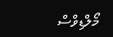މޯލްޑިވްސް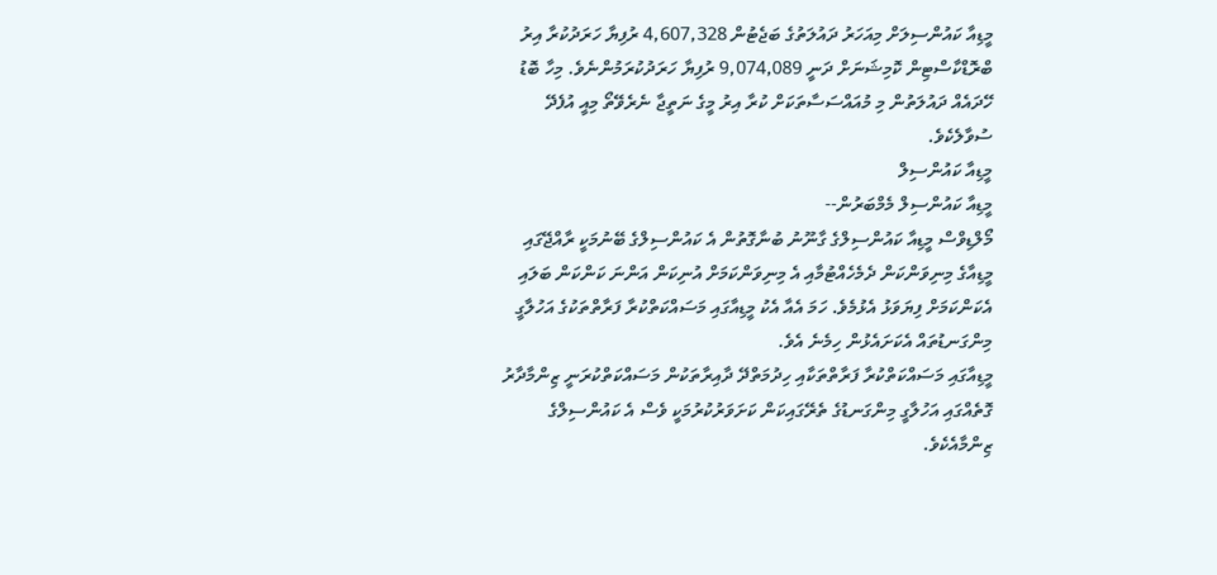މީޑިއާ ކައުންސިލަށް މިއަހަރު ދައުލަތުގެ ބަޖެޓުން 4,607,328 ރުފިޔާ ހަރަދުކުރާ އިރު ބްރޮޑްކާސްޓިން ކޮމިޝަނަށް ދަނީ 9,074,089 ރުފިޔާ ހަރަދުކުރަމުންނެވެ. މިހާ ބޮޑު ހޭދައެއް ދައުލަތުން މި މުއައްސަސާތަކަށް ކުރާ އިރު މީގެ ނަތީޖާ ނެރެވޭތޯ މިއީ އުފެދޭ ސުވާލެކެވެ.
މީޑިއާ ކައުންސިލް
މީޑިއާ ކައުންސިލް މެމްބަރުން--
މޯލްޑިވްސް މީޑިއާ ކައުންސިލްގެ ގާނޫނު ބުނާގޮތުން އެ ކައުންސިލްގެ ބޭނުމަކީ ރާއްޖޭގައި މީޑިއާގެ މިނިވަންކަން ދެމެހެއްޓުމާއި އެ މިނިވަންކަމަށް އުނިކަން އަންނަ ކަންކަން ބަލައި އެކަންކަމަށް ފިޔަވަޅު އެޅުމެވެ. ހަމަ އެއާ އެކު މީޑިއާގައި މަސައްކަތްކުރާ ފަރާތްތަކުގެ އަހުލާގީ މިންގަނޑުތައް އެކަށައެޅުން ހިމެނެ އެވެ.
މީޑިއާގައި މަސައްކަތްކުރާ ފަރާތްތަކާއި ހިދުމަތްދޭ ދާއިރާތަކުން މަސައްކަތްކުރަނީ ޒިންމާދާރު ގޮތެއްގައި އަހުލާގީ މިންގަނޑުގެ ތެރޭގައިކަން ކަށަވަރުކުރުމަކީ ވެސް އެ ކައުންސިލްގެ ޒިންމާއެކެވެ.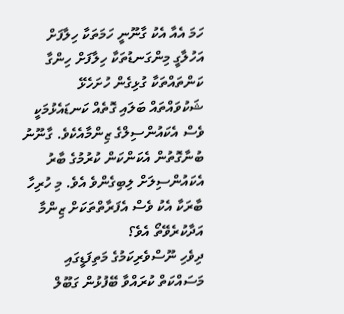ހަމަ އެއާ އެކު ގާނޫނީ ހަމަތަކާ ހިލާފަށް އަހުލާގީ މިންގަނޑުތަކާ ހިލާފަށް ހިންގާ ކަންތައްތަކާ ގުޅިގެން ހުށަހެޅޭ ޝަކުވައްތައް ބަލައި ގޮތެއް ކަނޑައެޅުމަކީ ވެސް އެކައުންސިލްގެ ޒިންމާއެކެވެ. ގާނޫނު ބުނާގޮތުން އެކަންކަން ކުރުމުގެ ބާރު އެކައުންސިލަށް ލިބިގެންވެ އެވެ. މި ހުރިހާ ބާރަކާ އެކު ވެސް އެފަރާތްތަކަށް ޒިންމާ އަދާކުރެވޭތޯ އެވެ؟
ދިވެހި ނޫސްވެރިކަމުގެ މަތިފަޑީގައި މަސައްކަތް ކުރައްވާ ބޭފުޅުން ގަބޫލް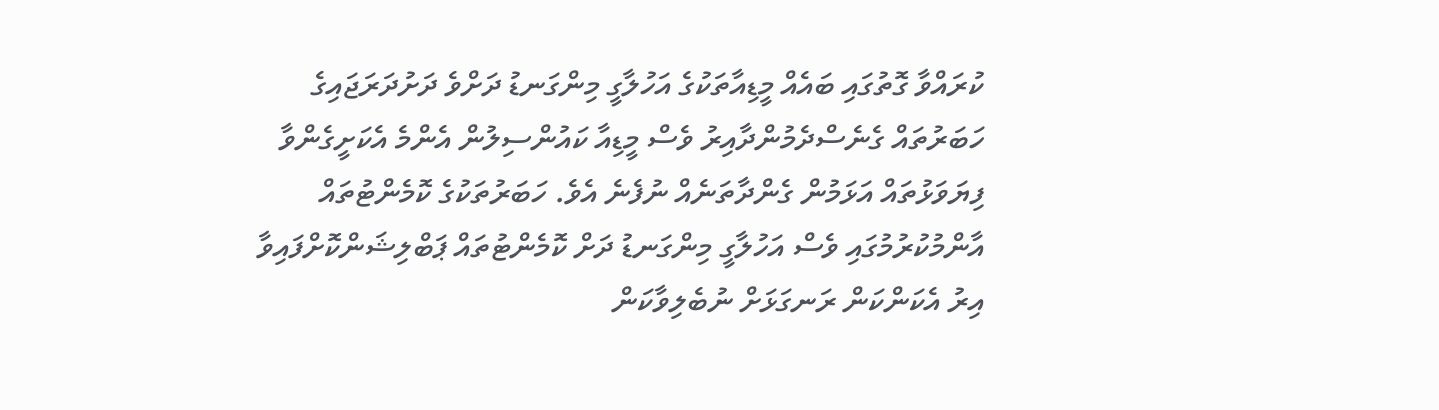ކުރައްވާ ގޮތުގައި ބައެއް މީޑިއާތަކުގެ އަހުލާގީ މިންގަނޑު ދަށްވެ ދަށުދަރަޖައިގެ ހަބަރުތައް ގެނެސްދެމުންދާއިރު ވެސް މީޑިއާ ކައުންސިލުން އެންމެ އެކަށީގެންވާ ފިޔަވަޅުތައް އަޅަމުން ގެންދާތަނެއް ނުފެނެ އެވެ. ހަބަރުތަކުގެ ކޮމެންޓުތައް އާންމުކުރުމުގައި ވެސް އަހުލާގީ މިންގަނޑު ދަށް ކޮމެންޓުތައް ޕަބްލިޝަންކޮށްފައިވާ އިރު އެކަންކަން ރަނގަޅަށް ނުބެލިވާކަން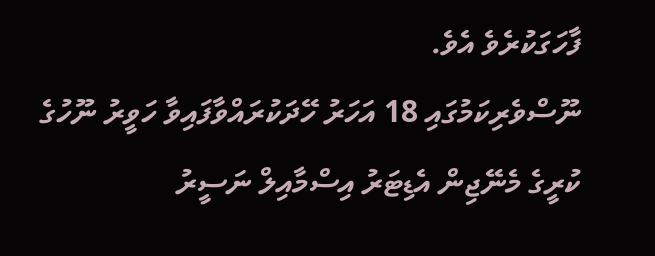ފާހަގަކުރެވެ އެވެ.
ނޫސްވެރިކަމުގައި 18 އަހަރު ހޭދަކުރައްވާފައިވާ ހަވީރު ނޫހުގެ ކުރީގެ މެނޭޖިން އެޑިޓަރު އިސްމާއިލް ނަސީރު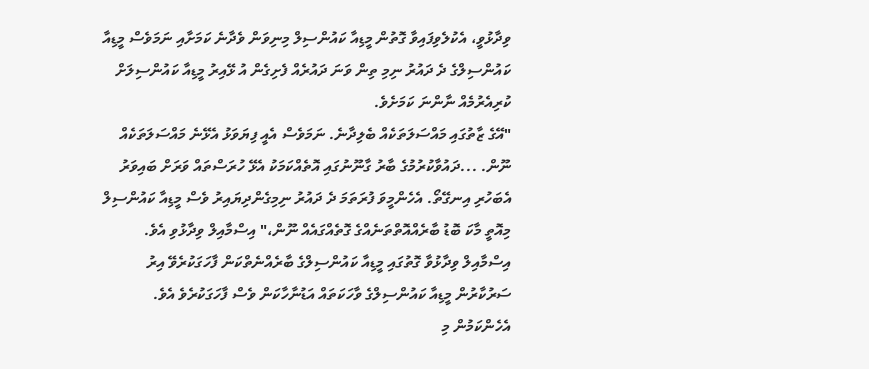ވިދާޅުވީ، އެކުލެވިފައިވާ ގޮތުން މީޑިއާ ކައުންސިލް މިނިވަން ވެދާނެ ކަމަށާއި ނަމަވެސް މީޑިއާ ކައުންސިލްގެ ދެ ދައުރު ނިމި ތިން ވަނަ ދައުރެއް ފެށިގެން އު ޅޭއިރު މީޑިއާ ކައުންސިލަށް ކުރިއެރުމެއް ނާންނަ ކަމަށެވެ.
"އޭގެ ޒާތުގައި މައްސަލަތަކެއް ބެލިދާނެ. ނަމަވެސް އެއީ ފިޔަވަޅު އެޅޭނެ މައްސަލަތަކެއް ނޫން. ...ދައުވާކުރުމުގެ ބާރު ގާނޫނުގައި އޮތެއްކަމަކު އެޅޭ ހުރަސްތައް ވަރަށް ބައިވަރު އެބަހުރި އިނގޭތޯ. އެހެންމީވަ ފުރަތަމަ ދެ ދައުރު ނިމިގެންދިޔައިރު ވެސް މީޑިއާ ކައުންސިލް މިއޮތީ މާކަ ބޮޑު ބާރެއްއޮތްތަނެއްގެ ގޮތެއްގައެއް ނޫން،" އިސްމާއިލް ވިދާޅުވި އެވެ.
އިސްމާއިލް ވިދާޅުވާ ގޮތުގައި މީޑިއާ ކައުންސިލްގެ ބާރެއްނެތްކަން ފާހަގަކުރެވޭ އިރު ސަރުކާރުން މީޑިއާ ކައުންސިލްގެ ވާހަކަތައް އަޑުނާހާކަން ވެސް ފާހަގަކުރެވެ އެވެ. އެހެންކަމުން މި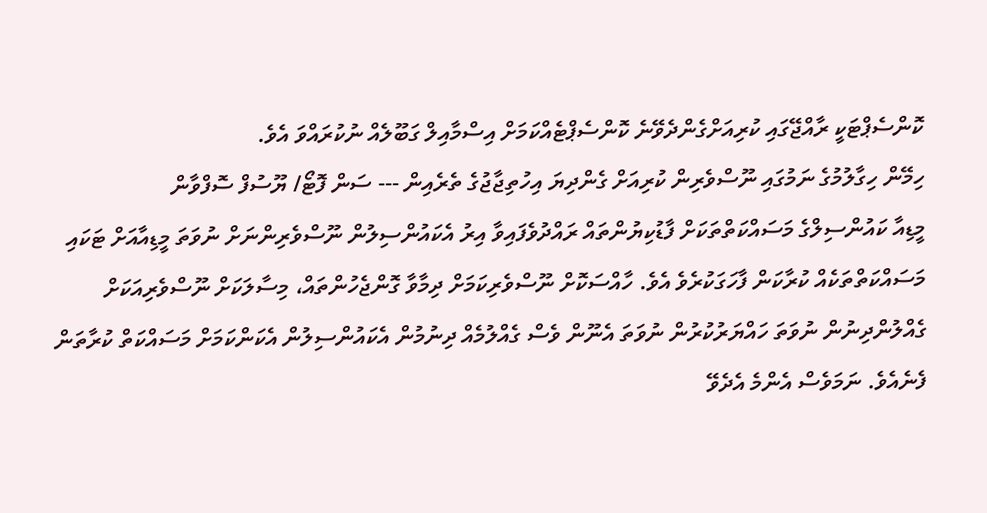ކޮންސެޕްޓަކީ ރާއްޖޭގައި ކުރިއަށްގެންދެވޭނެ ކޮންސެޕްޓެއްކަމަށް އިސްމާއިލް ގަބޫލެއް ނުކުރައްވަ އެވެ.
ހިމޭން ހިގާލުމުގެ ނަމުގައި ނޫސްވެރިން ކުރިއަށް ގެންދިޔަ އިހުތިޖާޖުގެ ތެރެއިން --- ސަން ފޮޓޯ/ ޔޫސުފް ސޮފްވާން
މީޑިއާ ކައުންސިލްގެ މަސައްކަތްތަކަށް ފާޑުކިޔުންތައް ރައްދުވެފައިވާ އިރު އެކައުންސިލުން ނޫސްވެރިންނަށް ނުވަތަ މީޑިއާއަށް ޓަކައި މަސައްކަތްތަކެއް ކުރާކަން ފާހަގަކުރެވެ އެވެ. ހާއްސަކޮށް ނޫސްވެރިކަމަށް ދިމާވާ ގޮންޖެހުންތައް، މިސާލަކަށް ނޫސްވެރިއަކަށް ގެއްލުންދިނުން ނުވަތަ ހައްޔަރުކުރުން ނުވަތަ އެނޫން ވެސް ގެއްލުމެއް ދިނުމުން އެކައުންސިލުން އެކަންކަމަށް މަސައްކަތް ކުރާތަން ފެނެއެވެ. ނަމަވެސް އެންމެ އެދެވޭ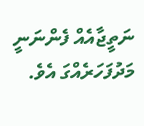ނަތީޖާއެއް ފެންނަނީ މަދުފަހަރެއްގަ އެވެ.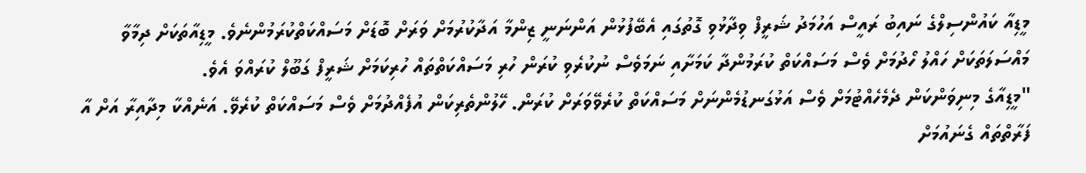މީޑިއާ ކައުންސިލްގެ ނައިބު ރައީސް އަހުމަދު ޝަރީފް ވިދާޅުވި ގޮތުގައި އެބޭފުޅުން އަންނަނީ ޒިންމާ އަދާކުރުމަށް ވަރަށް ބޮޑަށް މަސައްކަތްކުރަމުންނެވެ. މީޑިއާތަކަށް ދިމާވާ މައްސަލަތަކަށް ހައްލު ހޯދުމަށް ވެސް މަސައްކަތް ކުރަމުންދާ ކަމަށާއި ނަމަވެސް ނުކުރެވި ކުރަން ހުރި މަސައްކަތްތައް ހުރިކަމަށް ޝަރީފް ގަބޫލް ކުރައްވަ އެވެ.
"މީޑިއާގެ މިނިވަންކަން ދެމެހެއްޓުމަށް ވެސް އަޅުގަނޑުމެންނަށް މަސައްކަތް ކުރެވޭވަރަށް ކުރަން. ހޭލުންތެރިކަން އުފެއްދުމަށް ވެސް މަސައްކަތް ކުރެވޭ. އަނެއްކާ މިދާއިރާ އަށް އާ ފަރާތްތައް ގެނައުމަށް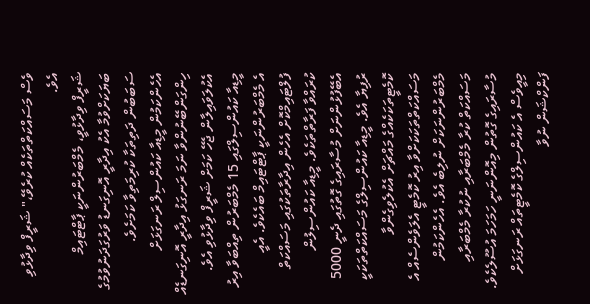ވެސް މަސައްކަތްތަކެއް ކުރެވޭ،" ޝަރީފް ވިދާޅުވި އެވެ.
ޝަރީފް ވިދާޅުވީ، މެމްބަރުންނަކީ ޕާޓްޓައިމް ބަޔަކަށްވުމާ އެކު އިދާރީ އޮނިގަނޑު ވަރުގަދަނުވުމުގެ ސަބަބުން ދަތިތަކާ ކުރިމަތިވާ ކަމަށެވެ. އެހެންކަމުން މީޑިއާ ކައުންސިލް ރަނގަޅަށް ހިންގަންބޭނުންވާ ނަމަ ރަނގަޅު އިދާރީ އޮނިގަނޑެއް އެކުލަވައިލާން ޖެހޭ ކަމަށް ޝަރީފް ވިދާޅުވި އެވެ.
މީޑިއާ ކައުންސިލްގައި 15 މެމްބަރުން ތިއްބަވާ އިރު އެ މެމްބަރުންނަކީ ޕާޓްޓައިމް ބައެކެވެ. އެއީ ފުލްޓައިމްކޮށް އެހެން އިދާރާތަކުގައި މަސައްކަތް ކުރައްވާ ފަރާތްތަކެވެ. މީޑިއާ ކައުންސިލުން އެބޭފުޅުންނަށް މުސާރައިގެ ގޮތުގައި ދެނީ 5000 ރުފިޔާ އެވެ. މީޑިއާ ކައުންސިލްގެ މަސައްކަތްތަކަކީ ކޮމެޓީތަކަކެއްގެ މައްޗަށް އެކުލެވިގެންވާ މަސައްކަތްތަކަކަށްވާ އިރު ކޮމެޓީ އެލަވެންސެއް އެ މެމްބަރުންނަކަށް ނުލިބެ އެވެ. އެހެންކަމުން މަސައްކަތް ކުރާ މެމްބަރާއި ނުކުރާ މެމްބަރާއި މުސާރައިގެ ގޮތުން މިއޮންނަނީ ހަމަހަމަ އުސޫލެކެވެ. މިއީވެސް އެ ކައުންސިލްގެ ކޮމެޓީތައް ރަނގަޅަށް ފަންކްޝަން ނުވާ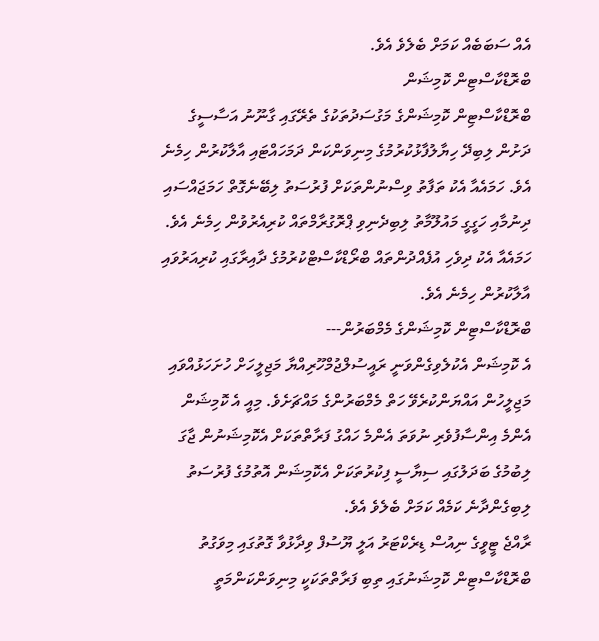އެއް ސަބަބެއް ކަމަށް ބެލެވެ އެވެ.
ބްރޮޑްކާސްޓިން ކޮމިޝަން
ބްރޮޑްކާސްޓިން ކޮމިޝަންގެ މަގުސަދުތަކުގެ ތެރޭގައި ގާނޫނު އަސާސީގެ ދަށުން ލިބިދޭ ހިޔާލުފާޅުކުރުމުގެ މިނިވަންކަން ދަމަހައްޓައި އާލާކުރުން ހިމެނެ އެވެ. ހަމައެއާ އެކު ތަފާތު ވިސްނުންތަކަށް ފުރުސަތު ލިބޭނެގޮތް ހަމަޖައްސައި ދިނުމާއި ހަގީގީ މައުލޫމާތު ލިބިދެނިވި ޕްރޮގުރާމްތައް ކުރިއެރުވުން ހިމެނެ އެވެ. ހަމައެއާ އެކު ދިވެހި އުފެއްދުންތައް ބްރޯޑްކާސްޓްކުރުމުގެ ދާއިރާގައި ކުރިއަރުވައި އާލާކުރުން ހިމެނެ އެވެ.
ބްރޮޑްކާސްޓިން ކޮމިޝަންގެ މެމްބަރުން---
އެ ކޮމިޝަން އެކުލެވިގެންވަނީ ރައީސުލްޖުމްހޫރިއްޔާ މަޖިލީހަށް ހުށަހަޅުއްވައި މަޖިލީހުން އައްޔަންކުރެވޭ ހަތް މެމްބަރުންގެ މައްޗަށެވެ. މިއީ އެ ކޮމިޝަން އެންމެ އިންސާފުވެރި ނުވަތަ އެންމެ ހައްގު ފަރާތްތަކަށް އެކޮމިޝަނުން ޖާގަ ލިބުމުގެ ބަދަލުގައި ސިޔާސީ ފިކުރުތަކަށް އެކޮމިޝަން އޮތުމުގެ ފުރުސަތު ލިބިގެންދާނެ ކަމެއް ކަމަށް ބެލެވެ އެވެ.
ރާއްޖެ ޓީވީގެ ނިއުސް ޑިރެކްޓަރު އަލީ ޔޫސުފް ވިދާޅުވާ ގޮތުގައި މިވަގުތު ބްރޮޑްކާސްޓިން ކޮމިޝަނުގައި ތިބި ފަރާތްތަކަކީ މިނިވަންކަންމަތީ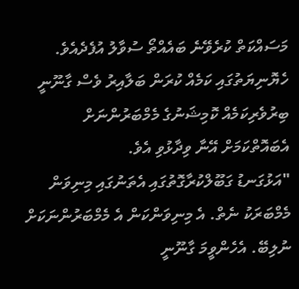މަސައްކަތް ކުރެވޭނެ ބައެއްތޯ ސުވާލު އުފެދެއެވެ. ހެޔޮނިޔަތުގައި ކަމެއް ކުރަން ބަލާއިރު ވެސް ގާނޫނީ ބިރުވެރިކަމެއް ކޮމިޝަނުގެ މެމްބަރުންނަށް އެބައޮތްކަމަށް އޭނާ ވިދާޅުވި އެވެ.
"އަޅުގަނޑު ގަބޫލްކުރާގޮތުގައި އެތަނުގައި މިނިވަން މެމްބަރަކު ނެތް. އެ މިނިވަންކަން އެ މެމްބަރުންނަކަށް ނުލިބޭ. އެހެންވީމަ ގާނޫނީ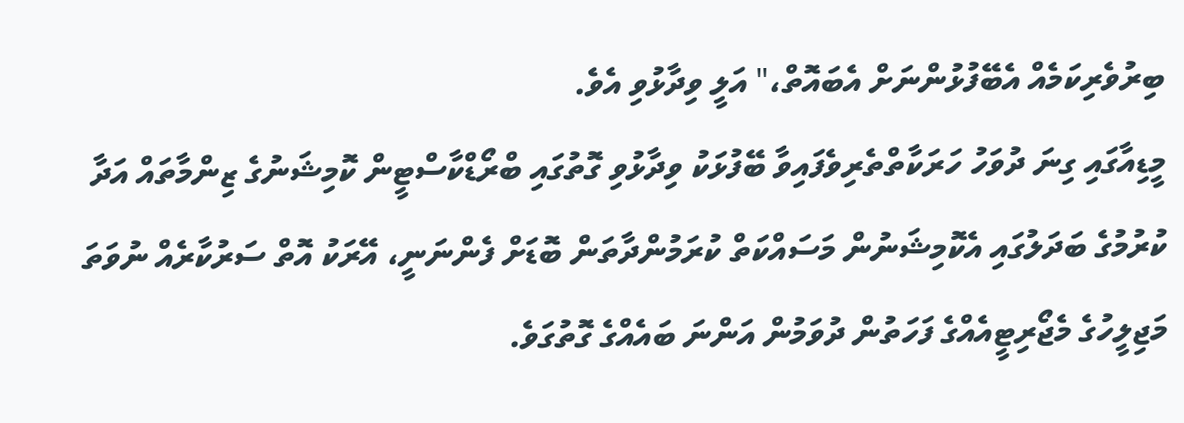ބިރުވެރިކަމެއް އެބޭފުޅުންނަށް އެބައޮތް،" އަލީ ވިދާޅުވި އެވެ.
މީޑިއާގައި ގިނަ ދުވަހު ހަރަކާތްތެރިވެފައިވާ ބޭފުޅަކު ވިދާޅުވި ގޮތުގައި ބްރޯޑްކާސްޓީން ކޮމިޝަނުގެ ޒިންމާތައް އަދާ ކުރުމުގެ ބަދަލުގައި އެކޮމިޝަނުން މަސައްކަތް ކުރަމުންދާތަން ބޮޑަށް ފެންނަނީ، އޭރަކު އޮތް ސަރުކާރެއް ނުވަތަ މަޖިލީހުގެ މެޖޯރިޓީއެއްގެ ފަހަތުން ދުވަމުން އަންނަ ބައެއްގެ ގޮތުގަވެ.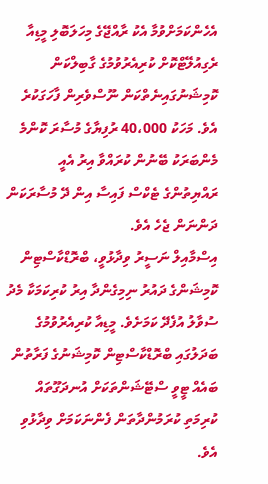އެހެންކަމަށްވުމާ އެކު ރާއްޖޭގެ މިހަލަބޮލި މީޑިއާ ރެގިއުލޭޓްކޮށް ކުރިއެރުވުމުގެ ގާބިލްކަން ކޮމިޝަނުގައިނެތްކަން ނޫސްވެރިން ފާހަގަކުރެ އެވެ. މަހަކު 40،000 ރުފިޔާގެ މުސާރަ ކޮންމެ މެންބަރަކު ބޭނުން ކުރައްވާ އިރު އެއީ ރައްޔިތުންގެ ޓެކްސް ފައިސާ އިން ދޭ މުސާރަކަން ދަންނަން ޖެހެ އެވެ.
އިސްމާއިލް ނަސީރު ވިދާޅުވީ، ބްރޮޑްކާސްޓިން ކޮމިޝަންގެ ދައުރު ނިމިގެންދާ އިރު ކުރިކަމަކާ މެދު ސުވާލު އުފެދޭ ކަމަށެވެ. މީޑިއާ ކުރިއެރުވުމުގެ ބަދަލުގައި ބްރޮޑްކާސްޓިން ކޮމިޝަނުގެ ފަރާތުން ބައެއް ޓީވީ ސްޓޭޝަންތަކަށް އުނދަގޫތައް ކުރިމަތި ކުރަމުންދާތަން ފެންނަކަމަށް ވިދާޅުވި އެވެ.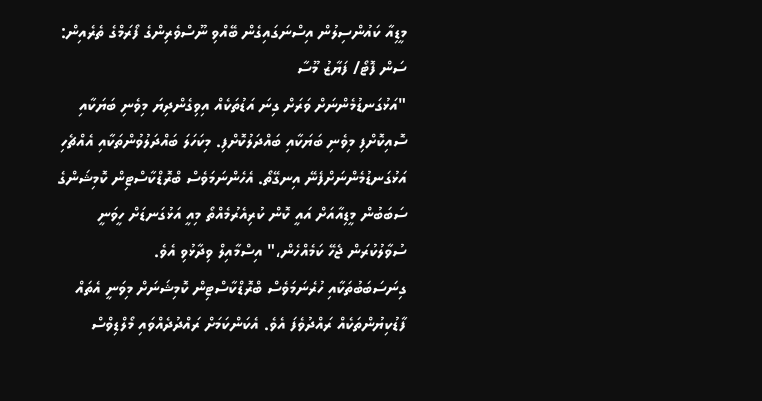މީޑިއާ ކައުންސިލުން އިސްނަގައިގެން ބޭއްވި ނޫސްވެރިންގެ ފޯރަމްގެ ތެރެއިން: ސަން ފޮޓޯ/ ފަޔާޒު މޫސާ
"އަޅުގަނޑުމެންނަށް ވަރަށް ގިނަ އަޑުތަކެއް އިވިގެންދިޔަ މިވެނި ބަޔަކާއި ސޮއިކޮށްފި މިވެނި ބަޔަކާއި ބައްދަލުކޮށްފި. މިކަހަލަ ބައްދަލުވުންތަކާއި އެއްޗެހި އަޅުގަނޑުމެންނަށްފެނޭ އިނގޭތޯ. އެހެންނަމަވެސް ބްރޮޑްކާސްޓިން ކޮމިޝަންގެ ސަބަބުން މީޑިއާއަށް އައީ ކޮން ކުރިއެރުމެއްތޯ މިއީ އަޅުގަނޑަށް ހީވަނީ ސުވާލުކުރަން ޖެހޭ ކަމެއްހެން،" އިސްމާއިލް ވިދާޅުވި އެވެ.
ގިނަސަބަބުތަކާއި ހުރެނަމަވެސް ބްރޮޑްކާސްޓިން ކޮމިޝަނަށް މިވަނީ އެތައް ފާޑުކިޔުންތަކެއް ރައްދުވެފަ އެވެ. އެކަންކަމަށް ރައްދުދެއްވައި މޯލްޑިވްސް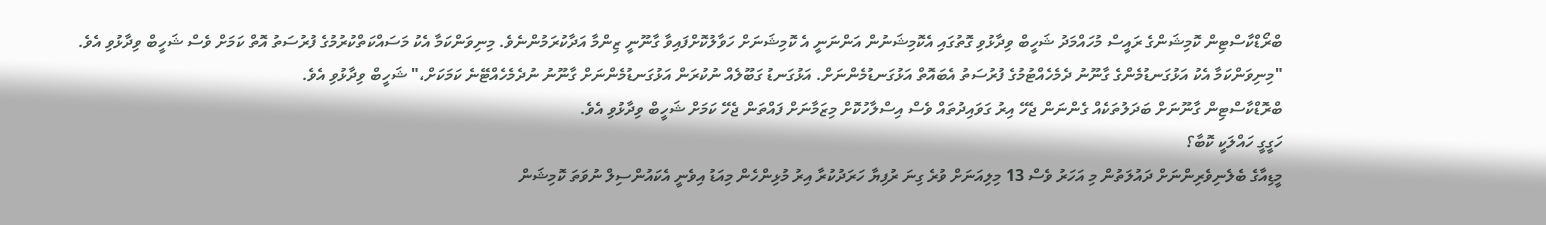ބްރޯޑްކާސްޓިން ކޮމިޝަންގެ ރައީސް މުހައްމަދު ޝަހީބް ވިދާޅުވި ގޮތުގައި އެކޮމިޝަނުން އަންނަނީ އެ ކޮމިޝަނަށް ހަވާލުކޮށްފައިވާ ގާނޫނީ ޒިންމާ އަދާކުރަމުންނެވެ. މިނިވަންކަމާ އެކު މަސައްކަތްކުރުމުގެ ފުރުސަތު އޮތް ކަމަށް ވެސް ޝަހީބް ވިދާޅުވި އެވެ.
"މިނިވަންކަމާ އެކު އަޅުގަނޑުމެންގެ ގާނޫނު ދެމެހެއްޓުމުގެ ފުރުސަތު އެބައޮތް އަޅުގަނޑުމެންނަށް. އަޅުގަނޑު ގަބޫލެއް ނުކުރަން އަޅުގަނޑުމެންނަށް ގާނޫނު ނުދެމެހެއްޓޭނެ ކަމަކަށް،" ޝަހީބް ވިދާޅުވި އެވެ.
ބްރޮޑްކާސްޓިން ގާނޫނަށް ބަދަލުތަކެއް ގެންނަން ޖެހޭ އިރު ގަވައިދުތައް ވެސް އިސްލާހުކޮށް މިޒަމާނަށް ފައްތަން ޖެހޭ ކަމަށް ޝަހީބް ވިދާޅުވި އެވެ.
ހަގީގީ ހައްލަކީ ކޮބާ؟
މީޑިއާގެ ބެލެނިވެރިންނަށް ދައުލަތުން މި އަހަރު ވެސް 13 މިލިއަނަށް ވުރެ ގިނަ ރުފިޔާ ހަރަދުކުރާ އިރު މުޅިންހެން މިއަޑު އިވެނީ އެކައުންސިލް ނުވަތަ ކޮމިޝަން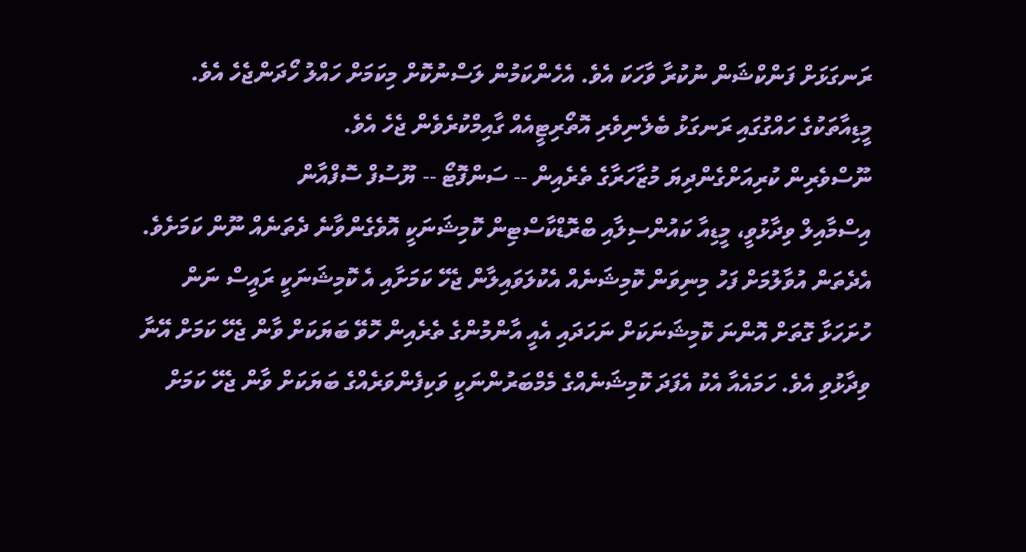ރަނގަޅަށް ފަންކްޝަން ނުކުރާ ވާހަކަ އެވެ. އެހެންކަމުން ލަސްނުކޮށް މިކަމަށް ހައްލު ހޯދަންޖެހެ އެވެ. މީޑިއާތަކުގެ ހައްގުގައި ރަނގަޅު ބެލެނިވެރި އޮތޯރިޓީއެއް ގާއިމްކުރެވެން ޖެހެ އެވެ.
ނޫސްވެރިން ކުރިއަށްގެންދިޔަ މުޒާހަރާގެ ތެރެއިން -- ސަންފޮޓޯ -- ޔޫސުފް ސޮފްއާން
އިސްމާއިލް ވިދާޅުވީ، މީޑިއާ ކައުންސިލާއި ބްރޮޑްކާސްޓިން ކޮމިޝަނަކީ އޮވެގެންވާނެ ދެތަނެއް ނޫން ކަމަށެވެ. އެދެތަން އުވާލުމަށް ފަހު މިނިވަން ކޮމިޝަނެއް އެކުލަވައިލާން ޖެހޭ ކަމަށާއި އެ ކޮމިޝަނަކީ ރައީސް ނަން ހުށަހަޅާ ގޮތަށް އޮންނަ ކޮމިޝަނަކަށް ނަހަދައި އެއީ އާންމުންގެ ތެރެއިން ހޮވޭ ބަޔަކަށް ވާން ޖެހޭ ކަމަށް އޭނާ ވިދާޅުވި އެވެ. ހަމައެއާ އެކު އެފަދަ ކޮމިޝަނެއްގެ މެމްބަރުންނަކީ ވަކިފެންވަރެއްގެ ބަޔަކަށް ވާން ޖެހޭ ކަމަށް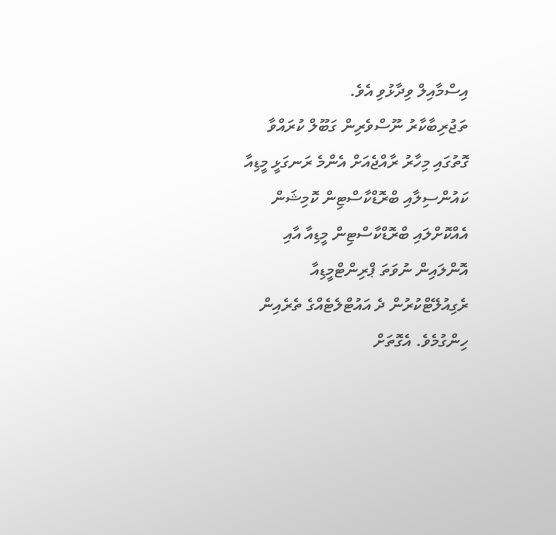އިސްމާއިލް ވިދާޅުވި އެވެ.
ތަޖުރިބާކާރު ނޫސްވެރިން ގަބޫލް ކުރައްވާ ގޮތުގައި މިހާރު ރާއްޖެއަށް އެންމެ ރަނގަޅީ މީޑިއާ ކައުންސިލާއި ބްރޮޑްކާސްޓިން ކޮމިޝަން އެއްކޮށްލައި ބްރޮޑްކާސްޓިން މީޑިއާ އާއި އޮންލައިން ނުވަތަ ޕްރިންޓްމީޑިއާ ރެގިއުލޭޓްކުރުން ދެ އައުޓްލެޓެއްގެ ތެރެއިން ހިންގުމެވެ. އެގޮތަށް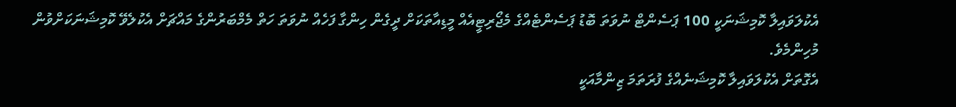އެކުލަވައިލާ ކޮމިޝަނަކީ 100 ޕަސެންޓް ނުވަތަ ބޮޑު ޕަސެންޓެއްގެ މެޖޯރިޓީއެއް މީޑިއާތަކަށް ދީގެން ހިންގާ ފަހެއް ނުވަތަ ހަތް މެމްބަރުންގެ މައްޗަށް އެކުލެވޭ ކޮމިޝަނަކަށްވުން މުހިންމެވެ.
އެގޮތަށް އެކުލަވައިލާ ކޮމިޝަނެއްގެ ފުރަތަމަ ޒިންމާއަކީ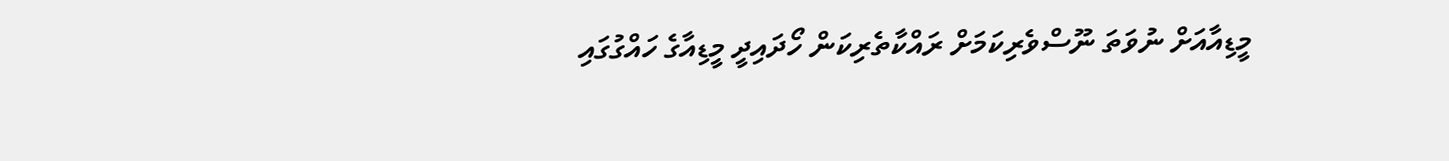މީޑިއާއަށް ނުވަތަ ނޫސްވެރިކަމަށް ރައްކާތެރިކަން ހޯދައިދީ މީޑިއާގެ ހައްގުގައި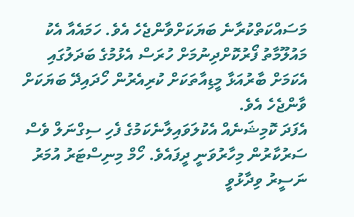މަސައްކަތްކުރާނެ ބަޔަކަށްވާންޖެހެ އެވެ. ހަމައެއާ އެކު މައުލޫމާތު ފޯރުކޮށްދިނުމަށް ހުރަސް އެޅުމުގެ ބަދަލުގައި އެކަމަށް ބާރުއަޅާ މީޑިއާތަކަށް ކުރިއެރުން ހޯދައިދޭ ބަޔަކަށް ވާންޖެހެ އެވެ.
އެފަދަ ކޮމިޝަނެއް އެކުލަވައިލާނެކަމުގެ ފެހި ސިގްނަލް ވެސް ސަރުކާރުން މިހާރުވަނީ ދީފައެވެ. ހޯމް މިނިސްޓަރު އުމަރު ނަސީރު ވިދާޅުވީ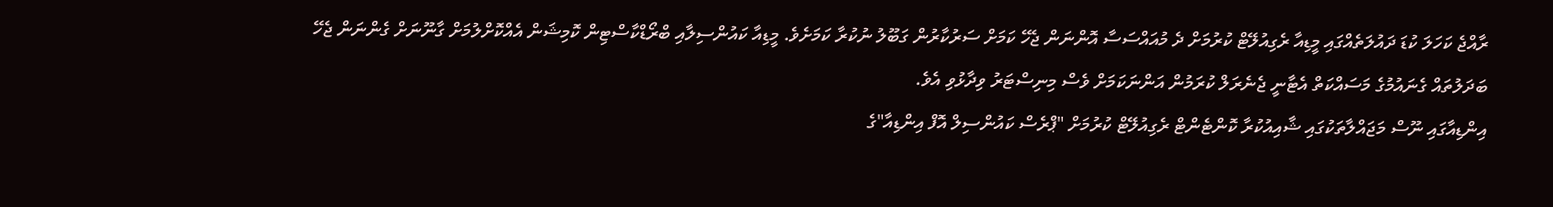ރާއްޖެ ކަހަލަ ކުޑަ ދައުލަތެއްގައި މީޑިއާ ރެގިއުލޭޓް ކުރުމަށް ދެ މުއައްސަސާ އޮންނަން ޖެހޭ ކަމަށް ސަރުކާރުން ގަބޫލު ނުކުރާ ކަމަށެވެ. މީޑިއާ ކައުންސިލާއި ބްރޯޑްކާސްޓިން ކޮމިޝަން އެއްކޮށްލުމަށް ގާނޫނަށް ގެންނަން ޖެހޭ ބަދަލުތައް ގެނައުމުގެ މަސައްކަތް އެޓާނީ ޖެނެރަލް ކުރަމުން އަންނަކަމަށް ވެސް މިނިސްޓަރު ވިދާޅުވި އެވެ.
އިންޑިއާގައި ނޫސް މަޖައްލާތަކުގައި ޝާއިއުކުރާ ކޮންޓެންޓް ރެގިއުލޭޓް ކުރުމަށް "ޕްރެސް ކައުންސިލް އޮފް އިންޑިއާ"ގެ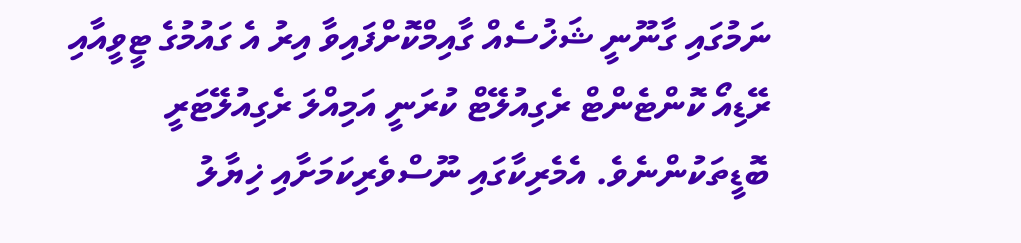ނަމުގައި ގާނޫނީ ޝަޚުސެއް ގާއިމްކޮށްފައިވާ އިރު އެ ގައުމުގެ ޓީވީއާއި ރޭޑިއޯ ކޮންޓެންޓް ރެގިއުލޭޓް ކުރަނީ އަމިއްލަ ރެގިއުލޭޓަރީ ބޮޑީތަކުންނެވެ. އެމެރިކާގައި ނޫސްވެރިކަމަށާއި ޚިޔާލު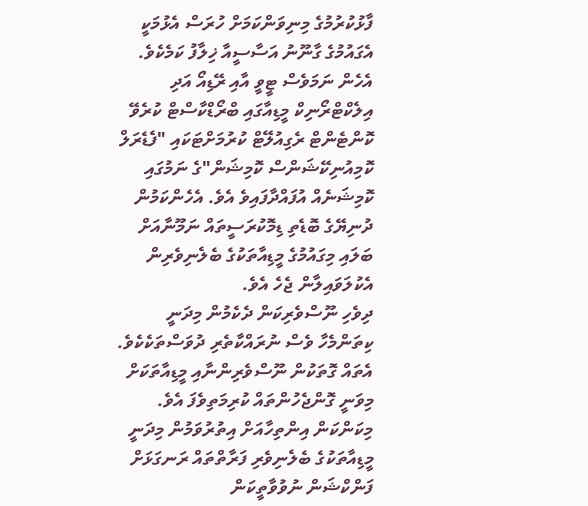ފާޅުކުރުމުގެ މިނިވަންކަމަށް ހުރަސް އެޅުމަކީ އެގައުމުގެ ގާނޫނު އަސާސީއާ ޚިލާފު ކަމެކެވެ. އެހެން ނަމަވެސް ޓީވީ އާއި ރޭޑިއޯ އަދި އިލެކްޓްރޯނިކް މީޑިއާގައި ބްރޯޑްކާސްޓް ކުރެވޭ ކޮންޓެންޓް ރެގިއުލޭޓް ކުރުމަށްޓަކައި "ފެޑެރަލް ކޮމިއުނިކޭޝަންސް ކޮމިޝަން"ގެ ނަމުގައި ކޮމިޝަނެއް އުފައްދާފައިވެ އެވެ. އެހެންކަމުން ދުނިޔޭގެ ބޮޑެތި ޑިމޮކުރަސީތައް ނަމޫނާއަށް ބަލައި މިގައުމުގެ މީޑިއާތަކުގެ ބެލެނިވެރިން އެކުލަވައިލާން ޖެހެ އެވެ.
ދިވެހި ނޫސްވެރިކަން ދެކެމުން މިދަނީ ކިތަންމެހާ ވެސް ނުރައްކާތެރި ދުވަސްތަކެކެވެ. އެތައް ގޮތަކުން ނޫސްވެރިންނާއި މީޑިއާތަކަށް މިވަނީ ގޮންޖެހުންތައް ކުރިމަތިވެފަ އެވެ. މިކަންކަން އިންތިހާއަށް އިތުރުވަމުން މިދަނީ މީޑިއާތަކުގެ ބެލެނިވެރި ފަރާތްތައް ރަނގަޅަށް ފަންކްޝަން ނުވުވާތީކަން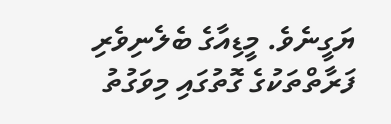ޔަގީނެވެ. މީޑިއާގެ ބެލެނިވެރި ފަރާތްތަކުގެ ގޮތުގައި މިވަގުތު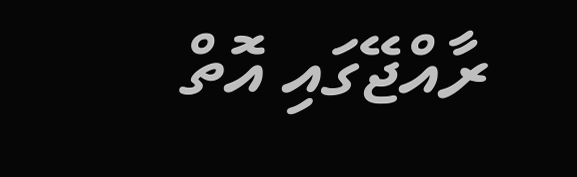ރާއްޖޭގައި އޮތް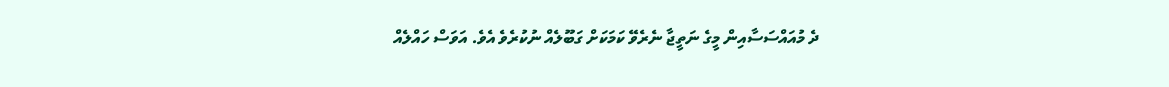ދެ މުއައްސަސާއިން މީގެ ނަތީޖާ ނެރެވޭ ކަމަކަށް ގަބޫލެއް ނުކުރެވެ އެވެ. އަވަސް ހައްލެއް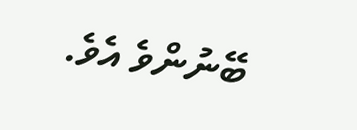ބޭނުންވެ އެވެ.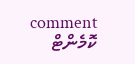comment ކޮމެންޓް